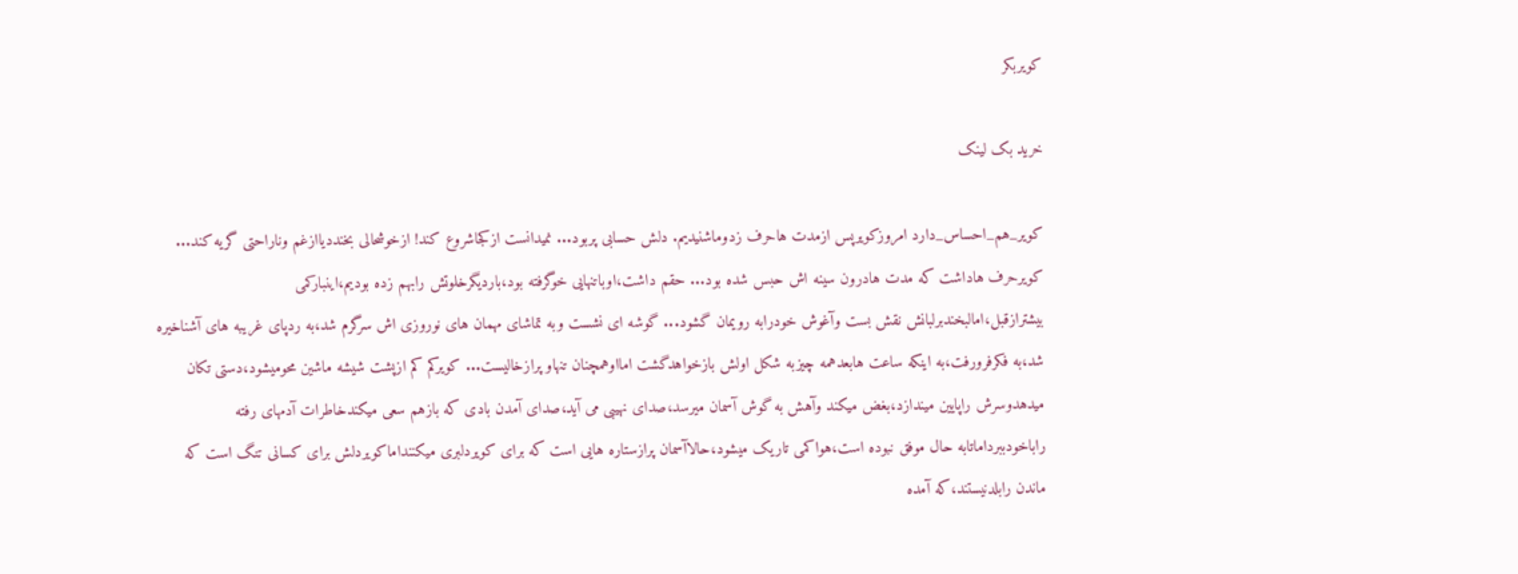کویربکر

خرید بک لینک

کویر_هم_احساس_دارد امروزکویرپس ازمدت هاحرف زدوماشنیدیم. دلش حسابی پربود... نمیدانست ازکجاشروع کند! ازخوشحالی بخنددیاازغم وناراحتی گریه کند... کویرحرف هاداشت که مدت هادرون سینه اش حبس شده بود... حقم داشت،اوباتنهایی خوگرفته بود،باردیگرخلوتش رابهم زده بودیم،اینبارکمی بیشترازقبل،امالبخندبرلبانش نقش بست وآغوش خودرابه رویمان گشود... گوشه ای نشست وبه تماشای مهمان های نوروزی اش سرگرم شد،به ردپای غریبه های آشناخیره شد،به فکرفرورفت،به اینکه ساعت هابعدهمه چیزبه شکل اولش بازخواهدگشت امااوهمچنان تنهاو پرازخالیست... کویرکم کم ازپشت شیشه ماشین محومیشود،دستی تکان میدهدوسرش راپایین میندازد،بغض میکند وآهش به گوش آسمان میرسد،صدای نهیبی می آید،صدای آمدن بادی که بازهم سعی میکندخاطرات آدمهای رفته راباخودببرداماتابه حال موفق نبوده است،هواکمی تاریک میشود،حالاآسمان پرازستاره هایی است که برای کویردلبری میکننداماکویردلش برای کسانی تنگ است که ماندن رابلدنیستند،که آمده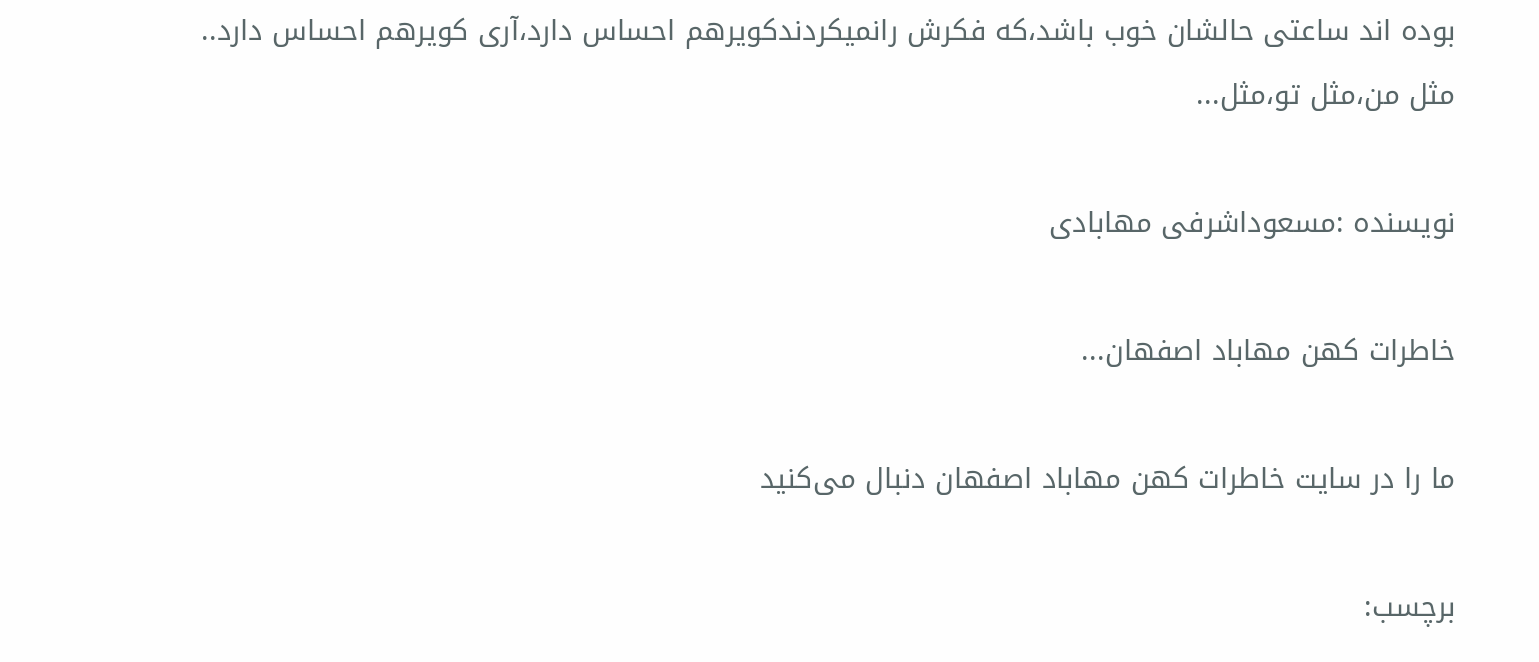بوده اند ساعتی حالشان خوب باشد،که فکرش رانمیکردندکویرهم احساس دارد،آری کویرهم احساس دارد.. مثل من،مثل تو،مثل...

نویسنده :مسعوداشرفی مهابادی

خاطرات کهن مهاباد اصفهان...

ما را در سایت خاطرات کهن مهاباد اصفهان دنبال می‌کنید

برچسب: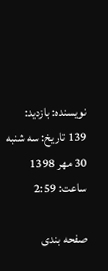نویسنده: بازدید: 139 تاريخ: سه شنبه 30 مهر 1398 ساعت: 2:59

صفحه بندی